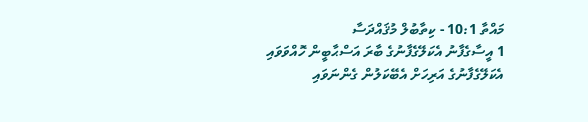މައްތާ 10:1 - ކިތާބުލް މުޤައްދަސާ
1 އީސާގެފާނު އެކަލޭގެފާނުގެ ބާރަ އަސްޙާބީން ހޮއްވަވައި އެކަލޭގެފާނުގެ އަރިހަށް އެބޭކަލުން ގެންނަވައި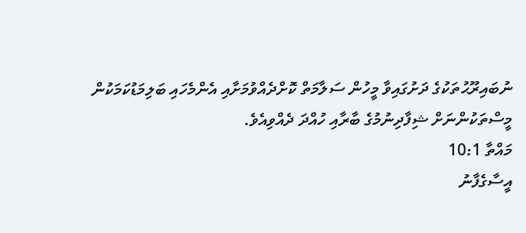ނުބައިރޫޙުތަކުގެ ދަށުގައިވާ މީހުން ސަލާމަތް ކޮށްދެއްވުމަށާއި އެންމެހައި ބަލިމަޑުކަމަކުން މީސްތަކުންނަށް ޝިފާދިނުމުގެ ބާރާއި ހުއްދަ ދެއްވިއެވެ.
މައްތާ 10:1
އީސާގެފާނު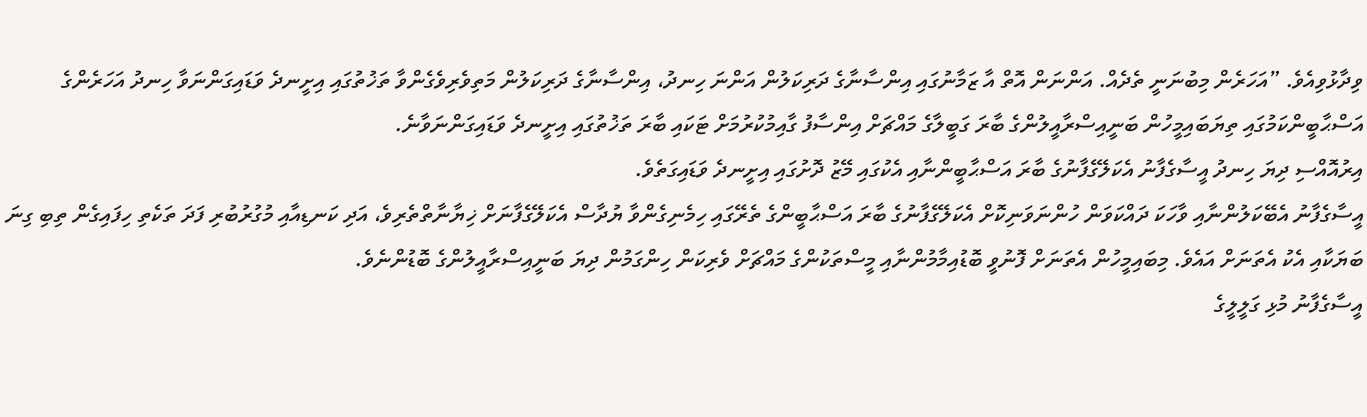ވިދާޅުވިއެވެ. ”އަހަރެން މިބުނަނީ ތެދެއް. އަންނަން އޮތް އާ ޒަމާނުގައި އިންސާނާގެ ދަރިކަލުން އަންނަ ހިނދު، އިންސާނާގެ ދަރިކަލުން މަތިވެރިވެގެންވާ ތަޚުތުގައި އިށީނދެ ވަޑައިގަންނަވާ ހިނދު އަހަރެންގެ އަސްޙާބީންކަމުގައި ތިޔަބައިމީހުން ބަނީއިސްރާއީލުންގެ ބާރަ ގަބީލާގެ މައްޗަށް އިންސާފު ގާއިމުކުރުމަށް ޓަކައި ބާރަ ތަޚުތުގައި އިށީނދެ ވަޑައިގަންނަވާނެ.
އިރުއޮއްސި ދިޔަ ހިނދު އީސާގެފާނު އެކަލޭގެފާނުގެ ބާރަ އަސްޙާބީންނާއި އެކުގައި މޭޒު ދޮށުގައި އިށީނދެ ވަޑައިގަތެވެ.
އީސާގެފާނު އެބޭކަލުންނާއި ވާހަކަ ދައްކަވަން ހުންނަވަނިކޮށް އެކަލޭގެފާނުގެ ބާރަ އަސްޙާބީންގެ ތެރޭގައި ހިމެނިގެންވާ ޔުދާސް އެކަލޭގެފާނަށް ޚިޔާނާތްތެރިވެ، އަދި ކަނޑިއާއި މުގުރުބުރި ފަދަ ތަކެތި ހިފައިގެން ތިބި ގިނަ ބަޔަކާއި އެކު އެތަނަށް އައެވެ. މިބައިމީހުން އެތަނަށް ފޮނުވީ ބޮޑުއިމާމުންނާއި މީސްތަކުންގެ މައްޗަށް ވެރިކަން ހިންގަމުން ދިޔަ ބަނީއިސްރާއީލުންގެ ބޮޑުންނެވެ.
އީސާގެފާނު މުޅި ގަލީލީގެ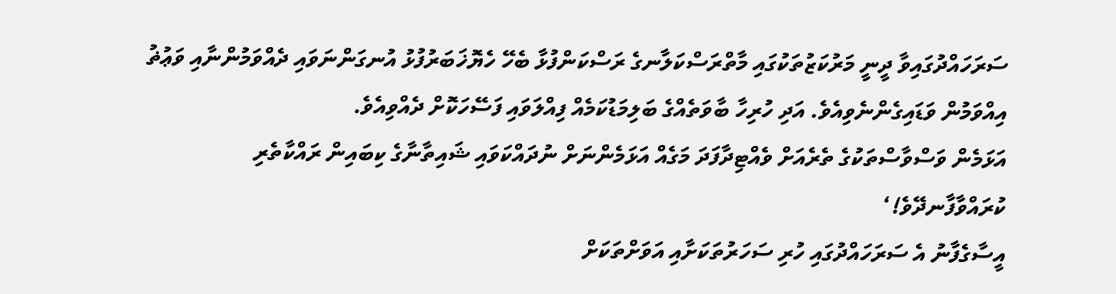ސަރަހައްދުގައިވާ ދީނީ މަރުކަޒުތަކުގައި މާތްރަސްކަލާނގެ ރަސްކަންފުޅާ ބެހޭ ހެޔޮޚަބަރުފުޅު އުނގަންނަވައި ދެއްވަމުންނާއި ވަޢުޡު އިއްވަމުން ވަޑައިގެންނެވިއެވެ. އަދި ހުރިހާ ބާވަތެއްގެ ބަލިމަޑުކަމެއް ފިއްލަވައި ފަސޭހަކޮށް ދެއްވިއެވެ.
އަޅަމެން ވަސްވާސްތަކުގެ ތެރެއަށް ވެއްޓިދާފަދަ މަގެއް އަޅަމެންނަށް ނުދައްކަވައި ޝައިތާނާގެ ކިބައިން ރައްކާތެރި ކުރައްވާފާނދޭވެ!‘
އީސާގެފާނު އެ ސަރަހައްދުގައި ހުރި ސަހަރުތަކަށާއި އަވަށްތަކަށް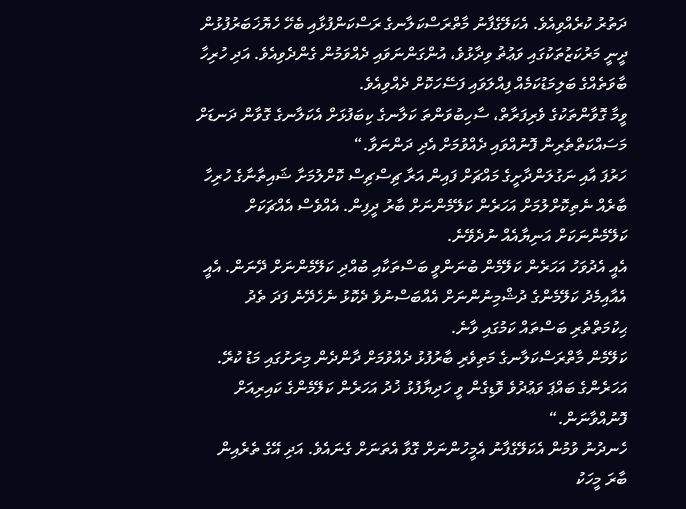ދަތުރު ކުރެއްވިއެވެ. އެކަލޭގެފާނު މާތްރަސްކަލާނގެ ރަސްކަންފުޅާއި ބެހޭ ހެޔޮޚަބަރުފުޅުން ދީނީ މަރުކަޒުތަކުގައި ވަޢުޡު ވިދާޅުވެ، އުންގަންނަވައި ދެއްވަމުން ގެންދެވިއެވެ. އަދި ހުރިހާ ބާވަތެއްގެ ބަލިމަޑުކަމެއް ފިއްލަވައި ފަސޭހަކޮށް ދެއްވިއެވެ.
ވީމާ ގޮވާންތަކުގެ ވެރިފަރާތް، ސާހިބުވަންތަ ކަލާނގެ ކިބަފުޅަށް އެކަލާނގެ ގޮވާން ދަނޑަށް މަސައްކަތްތެރިން ފޮނުއްވައި ދެއްވުމަށް އެދި ދަންނަވާ.“
ހަރުފަ އާއި ނަގުލަންދާށީގެ މައްޗަށް ފައިން އަރާ ޗިސްޗިސް ކޮށްލުމަށާ ޝައިތާނާގެ ހުރިހާ ބާރެއް ނެތިކޮށްލުމަށް އަހަރެން ކަލޭމެންނަށް ބާރު ދީފިން. އެއްވެސް އެއްޗަކަށް ކަލޭމެންނަކަށް އަނިޔާއެއް ނުދެވޭނެ.
އެއީ އެދުވަހު އަހަރެން ކަލޭމެން ބުނަންވީ ބަސްތަކާއި ބުއްދި ކަލޭމެންނަށް ދޭނަން. އެއީ އެއާއިމެދު ކަލޭމެންގެ ދުޝްމިނުންނަށް އެއްބަސްނުވެ ދެކޮޅު ނެހެދޭނެ ފަދަ ތެދު ޙިކުމަތްތެރި ބަސްތައް ކަމުގައި ވާނެ.
ކަލޭމެން މާތްރަސްކަލާނގެ މަތިވެރި ބާރުފުޅު ދެއްވުމަށް ދާންދެން މިރަށުގައި މަޑު ކުރޭ. އަހަރެންގެ ބައްޕަ ވަޢުދުވެ ވޮޑިގެން ވީ ހަދިޔާފުޅު ޚުދު އަހަރެން ކަލޭމެންގެ ކައިރިއަށް ފޮނުއްވާނަން.“
ހެނދުނު ވުމުން އެކަލޭގެފާނު އެމީހުންނަށް ގޮވާ އެތަނަށް ގެނައެވެ. އަދި އޭގެ ތެރެއިން ބާރަ މީހަކު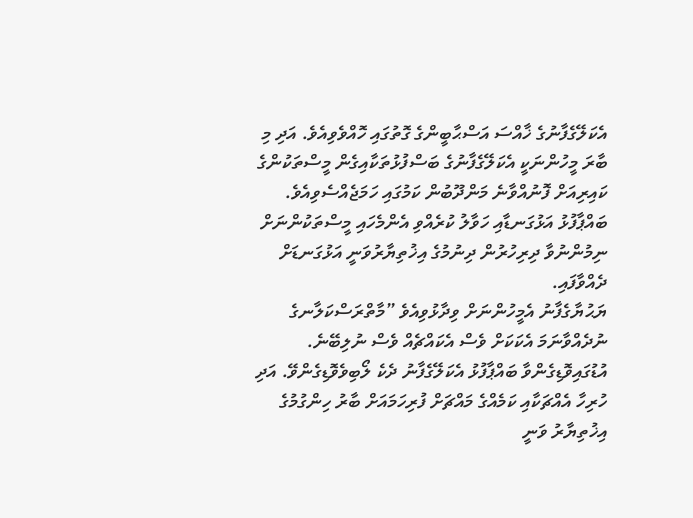އެކަލޭގެފާނުގެ ޚާއްސަ އަސްޙާބީންގެ ގޮތުގައި ހޮއްވެވިއެވެ. އަދި މި ބާރަ މީހުންނަކީ އެކަލޭގެފާނުގެ ބަސްފުޅުތަކާއިގެން މީސްތަކުންގެ ކައިރިއަށް ފޮނުއްވާނެ މަންދޫބުން ކަމުގައި ހަމަޖެއްސެވިއެވެ.
ބައްޕާފުޅު އަޅުގަނޑާއި ހަވާލު ކުރެއްވި އެންމެހައި މީސްތަކުންނަށް ނިމުންނުވާ ދިރިހުރުން ދިނުމުގެ އިޚުތިޔާރުވަނީ އަޅުގަނޑަށް ދެއްވާފައި.
ޔަޙުޔާގެފާނު އެމީހުންނަށް ވިދާޅުވިއެވެ ”މާތްރަސްކަލާނގެ ނުދެއްވާނަމަ އެކަކަށް ވެސް އެކައްޗެއް ވެސް ނުލިބޭނެ.
އުޑުގައިވޮޑިގެންވާ ބައްޕާފުޅު އެކަލޭގެފާނު ދެކެ ލޯބިވެވޮޑިގެންވޭ. އަދި ހުރިހާ އެއްޗަކާއި ކަމެއްގެ މައްޗަށް ފުރިހަމައަށް ބާރު ހިންގުމުގެ އިޚުތިޔާރު ވަނީ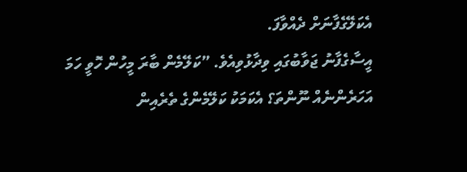އެކަލޭގެފާނަށް ދެއްވާފަ.
އީސާގެފާނު ޖަވާބުގައި ވިދާޅުވިއެވެ. ”ކަލޭމެން ބާރަ މީހުން ހޮވީ ހަމަ އަހަރެންނެއް ނޫންތަ؟ އެކަމަކު ކަލޭމެންގެ ތެރެއިން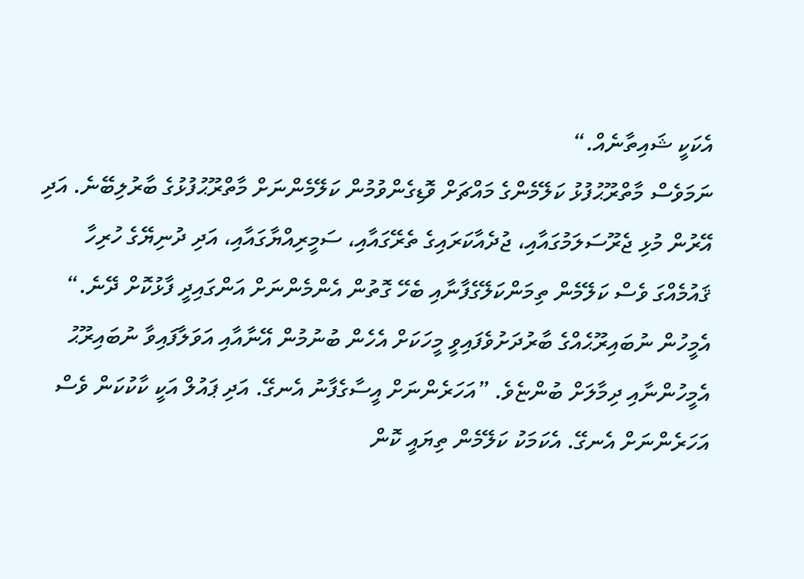އެކަކީ ޝައިތާނެއް.“
ނަމަވެސް މާތްރޫޙުފުޅު ކަލޭމެންގެ މައްޗަށް ވޮޑިގެންވުމުން ކަލޭމެންނަށް މާތްރޫޙުފުޅުގެ ބާރުލިބޭނެ. އަދި އޭރުން މުޅި ޖެރޫސަލަމުގައާއި، ޖުދެއާކަރައިގެ ތެރޭގައާއި، ސަމީރިއްޔާގައާއި، އަދި ދުނިޔޭގެ ހުރިހާ ޤައުމެއްގަ ވެސް ކަލޭމެން ތިމަންކަލޭގެފާނާއި ބެހޭ ގޮތުން އެންމެންނަށް އަންގައިދީ ފާޅުކޮށް ދޭނެ.“
އެމީހުން ނުބައިރޫޙެއްގެ ބާރުދަށުވެފައިވީ މީހަކަށް އެހެން ބުނުމުން އޭނާއާއި އަވަލާފައިވާ ނުބައިރޫޙު އެމީހުންނާއި ދިމާލަށް ބުންޏެވެ. ”އަހަރެންނަށް އީސާގެފާނު އެނގޭ. އަދި ޕައުލް އަކީ ކާކުކަން ވެސް އަހަރެންނަށް އެނގޭ. އެކަމަކު ކަލޭމެން ތިޔައީ ކޮން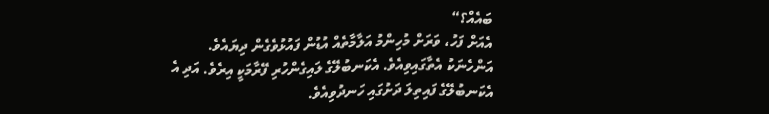ބައެއް؟“
އެއަށް ފަހު، ވަރަށް މުހިންމު އަލާމާތެއް އުޑުން ފައުޅުވެގެން ދިޔައެވެ. އަންހެނަކު އެތާގައިވިއެވެ. އެކަނބުލޭގެ ލައިގެންހުރި ފޭރާމަކީ އިރެވެ. އަދި އެ އެކަނބުލޭގެ ފައިތިލަ ދަށުގައި ހަނދުވިއެވެ.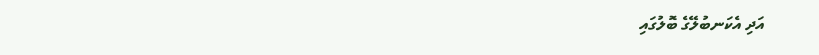އަދި އެކަނބުލޭގެ ބޮލުގައި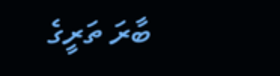ބާރަ ތަރީގެ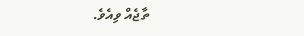ތާޖެއް ވިއެވެ.